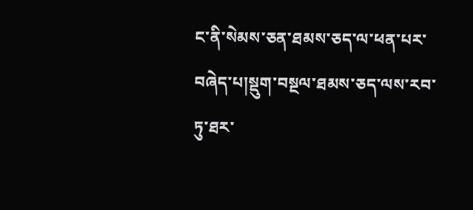ང་ནི་སེམས་ཅན་ཐམས་ཅད་ལ་ཕན་པར་བཞེད་པ།སྡུག་བསྔལ་ཐམས་ཅད་ལས་རབ་ཏུ་ཐར་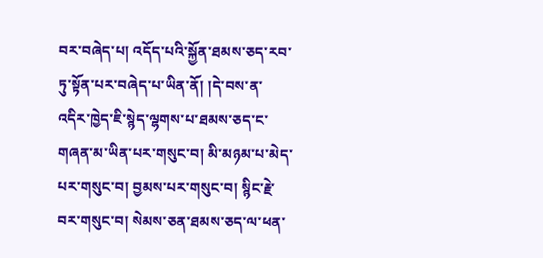བར་བཞེད་པ། འདོད་པའི་སྐྱོན་ཐམས་ཅད་རབ་ཏུ་སྟོན་པར་བཞེད་པ་ཡིན་ནོ། །དེ་བས་ན་འདིར་ཁྱེད་ཇི་སྙེད་ལྷགས་པ་ཐམས་ཅད་ང་གཞན་མ་ཡིན་པར་གསུང་བ། མི་མཉམ་པ་མེད་པར་གསུང་བ། བྱམས་པར་གསུང་བ། སྙིང་རྗེ་བར་གསུང་བ། སེམས་ཅན་ཐམས་ཅད་ལ་ཕན་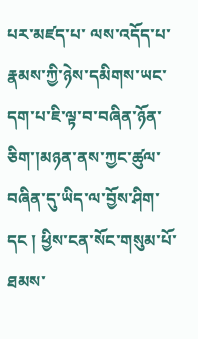པར་མཛད་པ་ ལས་འདོད་པ་རྣམས་ཀྱི་ཉེས་དམིགས་ཡང་དག་པ་ཇི་ལྟ་བ་བཞིན་ཉོན་ཅིག་།མཉན་ནས་ཀྱང་ཚུལ་བཞིན་དུ་ཡིད་ལ་བྱོས་ཤིག་དང ། ཕྱིས་ངན་སོང་གསུམ་པོ་ཐམས་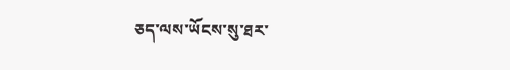ཅད་ལས་ཡོངས་སུ་ཐར་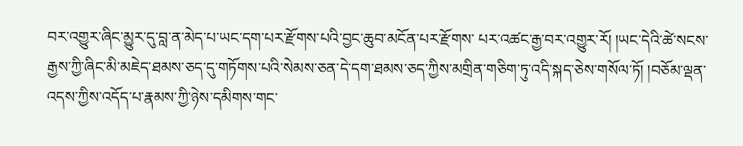བར་འགྱུར་ཞིང་མྱུར་དུ་བླ་ན་མེད་པ་ཡང་དག་པར་རྫོགས་པའི་བྱང་ཆུབ་མངོན་པར་རྫོགས་ པར་འཚང་རྒྱ་བར་འགྱུར་རོ། །ཡང་དེའི་ཚེ་སངས་རྒྱས་ཀྱི་ཞིང་མི་མཇེད་ཐམས་ཅད་དུ་གཏོགས་པའི་སེམས་ཅན་དེ་དག་ཐམས་ཅད་ཀྱིས་མགྲིན་གཅིག་ཏུ་འདི་སྐད་ཅེས་གསོལ་ཏོ། །བཅོམ་ལྡན་འདས་ཀྱིས་འདོད་པ་རྣམས་ཀྱི་ཉེས་དམིགས་གང་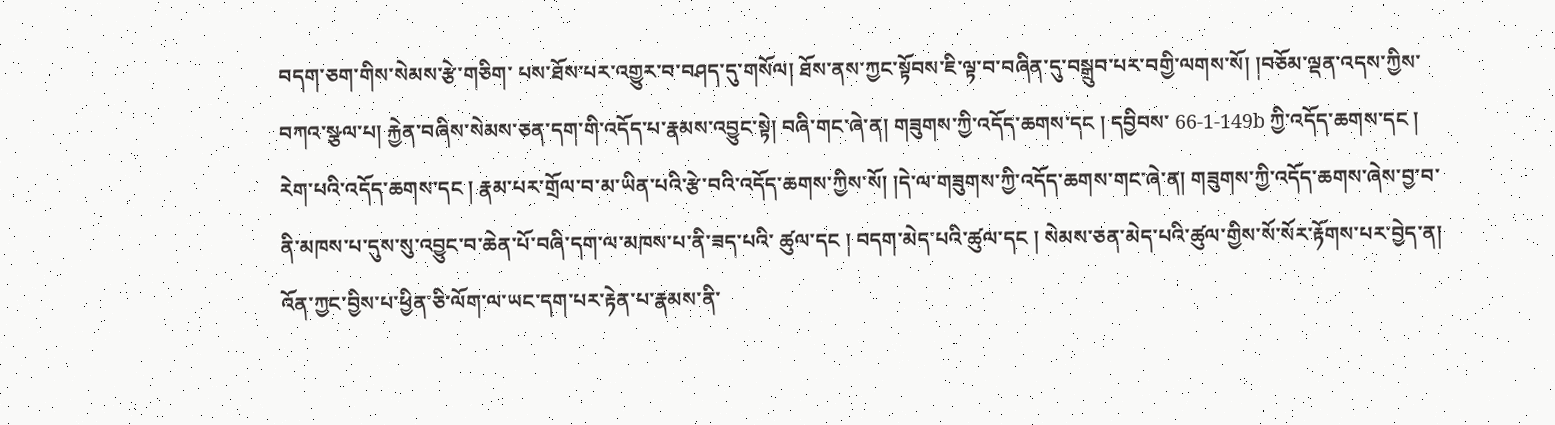བདག་ཅག་གིས་སེམས་རྩེ་གཅིག་ པས་ཐོས་པར་འགྱུར་བ་བཤད་དུ་གསོལ། ཐོས་ནས་ཀྱང་སྟོབས་ཇི་ལྟ་བ་བཞིན་དུ་བསྒྲུབ་པར་བགྱི་ལགས་སོ། །བཅོམ་ལྡན་འདས་ཀྱིས་བཀའ་སྩལ་པ། རྐྱེན་བཞིས་སེམས་ཅན་དག་གི་འདོད་པ་རྣམས་འབྱུང་སྟེ། བཞི་གང་ཞེ་ན། གཟུགས་ཀྱི་འདོད་ཆགས་དང ། དབྱིབས་ 66-1-149b ཀྱི་འདོད་ཆགས་དང ། རེག་པའི་འདོད་ཆགས་དང ། རྣམ་པར་གྲོལ་བ་མ་ཡིན་པའི་རྩེ་བའི་འདོད་ཆགས་ཀྱིས་སོ། །དེ་ལ་གཟུགས་ཀྱི་འདོད་ཆགས་གང་ཞེ་ན། གཟུགས་ཀྱི་འདོད་ཆགས་ཞེས་བྱ་བ་ནི་མཁས་པ་དུས་སུ་འབྱུང་བ་ཆེན་པོ་བཞི་དག་ལ་མཁས་པ་ནི་ཟད་པའི་ ཚུལ་དང ། བདག་མེད་པའི་ཚུལ་དང ། སེམས་ཅན་མེད་པའི་ཚུལ་གྱིས་སོ་སོར་རྟོགས་པར་བྱེད་ན། འོན་ཀྱང་བྱིས་པ་ཕྱིན་ཅི་ལོག་ལ་ཡང་དག་པར་རྟེན་པ་རྣམས་ནི་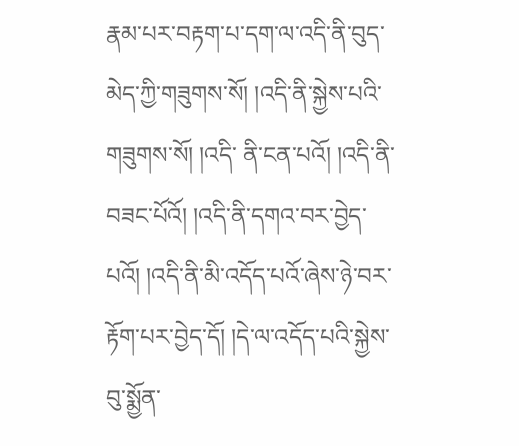རྣམ་པར་བརྟག་པ་དག་ལ་འདི་ནི་བུད་མེད་ཀྱི་གཟུགས་སོ། །འདི་ནི་སྐྱེས་པའི་གཟུགས་སོ། །འདི་ ནི་ངན་པའོ། །འདི་ནི་བཟང་པོའོ། །འདི་ནི་དགའ་བར་བྱེད་པའོ། །འདི་ནི་མི་འདོད་པའོ་ཞེས་ཉེ་བར་རྟོག་པར་བྱེད་དོ། །དེ་ལ་འདོད་པའི་སྐྱེས་བུ་སྨྱོན་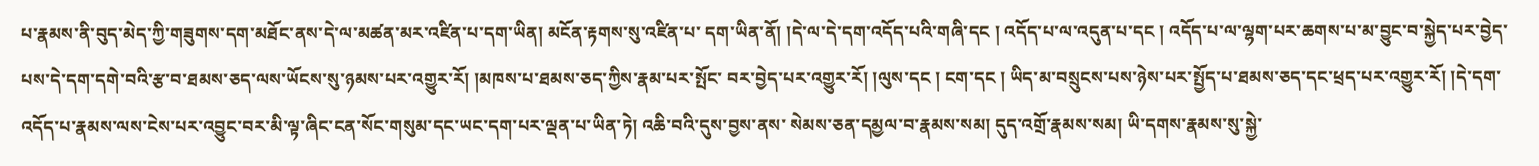པ་རྣམས་ནི་བུད་མེད་ཀྱི་གཟུགས་དག་མཐོང་ནས་དེ་ལ་མཚན་མར་འཛིན་པ་དག་ཡིན། མངོན་རྟགས་སུ་འཛིན་པ་ དག་ཡིན་ནོ། །དེ་ལ་དེ་དག་འདོད་པའི་གཞི་དང ། འདོད་པ་ལ་འདུན་པ་དང ། འདོད་པ་ལ་ལྷག་པར་ཆགས་པ་མ་བྱུང་བ་སྐྱེད་པར་བྱེད་པས་དེ་དག་དགེ་བའི་རྩ་བ་ཐམས་ཅད་ལས་ཡོངས་སུ་ཉམས་པར་འགྱུར་རོ། །མཁས་པ་ཐམས་ཅད་ཀྱིས་རྣམ་པར་སྤོང་ བར་བྱེད་པར་འགྱུར་རོ། །ལུས་དང ། ངག་དང ། ཡིད་མ་བསྲུངས་པས་ཉེས་པར་སྤྱོད་པ་ཐམས་ཅད་དང་ཕྲད་པར་འགྱུར་རོ། །དེ་དག་འདོད་པ་རྣམས་ལས་ངེས་པར་འབྱུང་བར་མི་ལྟ་ཞིང་ངན་སོང་གསུམ་དང་ཡང་དག་པར་ལྡན་པ་ཡིན་ཏེ། འཆི་བའི་དུས་བྱས་ནས་ སེམས་ཅན་དམྱལ་བ་རྣམས་སམ། དུད་འགྲོ་རྣམས་སམ། ཡི་དགས་རྣམས་སུ་སྐྱེ་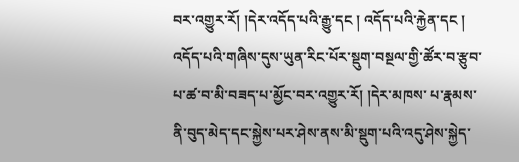བར་འགྱུར་རོ། །དེར་འདོད་པའི་རྒྱུ་དང ། འདོད་པའི་རྐྱེན་དང ། འདོད་པའི་གཞིས་དུས་ཡུན་རིང་པོར་སྡུག་བསྔལ་གྱི་ཚོར་བ་རྩུབ་པ་ཚ་བ་མི་བཟད་པ་མྱོང་བར་འགྱུར་རོ། །དེར་མཁས་ པ་རྣམས་ནི་བུད་མེད་དང་སྐྱེས་པར་ཤེས་ནས་མི་སྡུག་པའི་འདུ་ཤེས་སྐྱེད་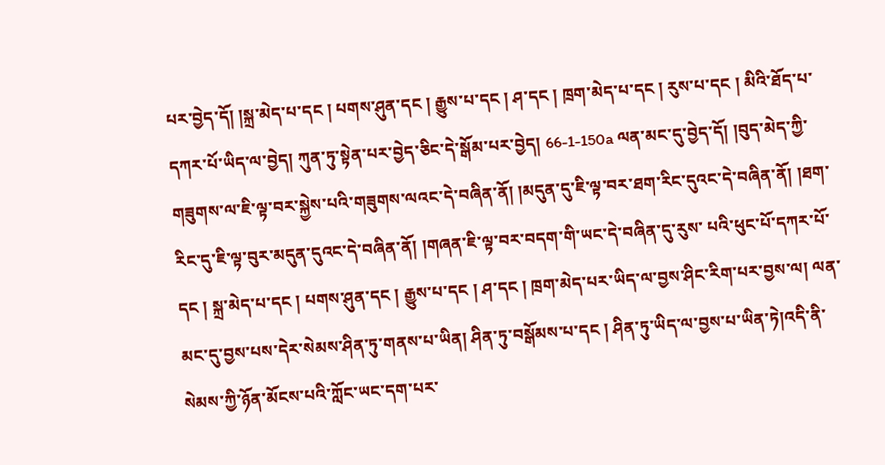པར་བྱེད་དོ། །སྐྲ་མེད་པ་དང ། པགས་ཤུན་དང ། རྒྱུས་པ་དང ། ཤ་དང ། ཁྲག་མེད་པ་དང ། རུས་པ་དང ། མིའི་ཐོད་པ་དཀར་པོ་ཡིད་ལ་བྱེད། ཀུན་ཏུ་སྟེན་པར་བྱེད་ཅིང་དེ་སྒོམ་པར་བྱེད། 66-1-150a ལན་མང་དུ་བྱེད་དོ། །བུད་མེད་ཀྱི་གཟུགས་ལ་ཇི་ལྟ་བར་སྐྱེས་པའི་གཟུགས་ལའང་དེ་བཞིན་ནོ། །མདུན་དུ་ཇི་ལྟ་བར་ཐག་རིང་དུའང་དེ་བཞིན་ནོ། །ཐག་རིང་དུ་ཇི་ལྟ་བུར་མདུན་དུའང་དེ་བཞིན་ནོ། །གཞན་ཇི་ལྟ་བར་བདག་གི་ཡང་དེ་བཞིན་དུ་རུས་ པའི་ཕུང་པོ་དཀར་པོ་དང ། སྐྲ་མེད་པ་དང ། པགས་ཤུན་དང ། རྒྱུས་པ་དང ། ཤ་དང ། ཁྲག་མེད་པར་ཡིད་ལ་བྱས་ཤིང་རིག་པར་བྱས་ལ། ལན་མང་དུ་བྱས་པས་དེར་སེམས་ཤིན་ཏུ་གནས་པ་ཡིན། ཤིན་ཏུ་བསྒོམས་པ་དང ། ཤིན་ཏུ་ཡིད་ལ་བྱས་པ་ཡིན་ཏེ།འདི་ནི་སེམས་ཀྱི་ཉོན་མོངས་པའི་ཀློང་ཡང་དག་པར་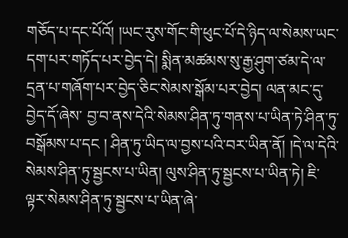གཅོད་པ་དང་པོའོ། །ཡང་རུས་གོང་གི་ཕུང་པོ་དེ་ཉིད་ལ་སེམས་ཡང་དག་པར་གཏོད་པར་བྱེད་དེ། སྨིན་མཚམས་སུ་རྒྱ་ཤུག་ཙམ་དེ་ལ་དྲན་པ་གཞོག་པར་བྱེད་ཅིང་སེམས་སྒོམ་པར་བྱེད། ལན་མང་དུ་བྱེད་དོ་ཞེས་ བྱ་བ་ནས་དེའི་སེམས་ཤིན་ཏུ་གནས་པ་ཡིན་ཏེ་ཤིན་ཏུ་བསྒོམས་པ་དང ། ཤིན་ཏུ་ཡིད་ལ་བྱས་པའི་བར་ཡིན་ནོ། །དེ་ལ་དེའི་སེམས་ཤིན་ཏུ་སྦྱངས་པ་ཡིན། ལུས་ཤིན་ཏུ་སྦྱངས་པ་ཡིན་ཏེ། ཇི་ལྟར་སེམས་ཤིན་ཏུ་སྦྱངས་པ་ཡིན་ཞེ་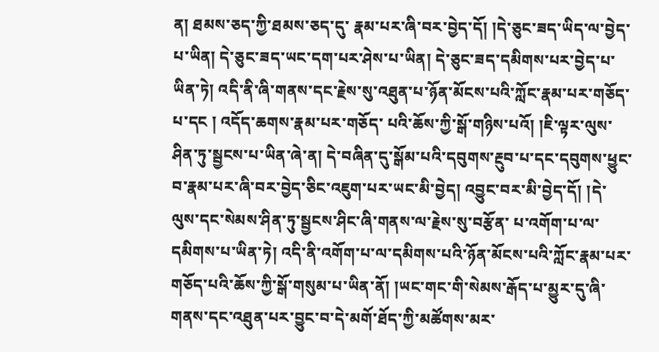ན། ཐམས་ཅད་ཀྱི་ཐམས་ཅད་དུ་ རྣམ་པར་ཞི་བར་བྱེད་དོ། །དེ་ཅུང་ཟད་ཡིད་ལ་བྱེད་པ་ཡིན། དེ་ཅུང་ཟད་ཡང་དག་པར་ཤེས་པ་ཡིན། དེ་ཅུང་ཟད་དམིགས་པར་བྱེད་པ་ཡིན་ཏེ། འདི་ནི་ཞི་གནས་དང་རྗེས་སུ་འཐུན་པ་ཉོན་མོངས་པའི་ཀློང་རྣམ་པར་གཅོད་པ་དང ། འདོད་ཆགས་རྣམ་པར་གཅོད་ པའི་ཆོས་ཀྱི་སྒོ་གཉིས་པའོ། །ཇི་ལྟར་ལུས་ཤིན་ཏུ་སྦྱངས་པ་ཡིན་ཞེ་ན། དེ་བཞིན་དུ་སྒོམ་པའི་དབུགས་རྔུབ་པ་དང་དབུགས་ཕྱུང་བ་རྣམ་པར་ཞི་བར་བྱེད་ཅིང་འཇུག་པར་ཡང་མི་བྱེད། འབྱུང་བར་མི་བྱེད་དོ། །དེ་ལུས་དང་སེམས་ཤིན་ཏུ་སྦྱངས་ཤིང་ཞི་གནས་ལ་རྗེས་སུ་བརྩོན་ པ་འགོག་པ་ལ་དམིགས་པ་ཡིན་ཏེ། འདི་ནི་འགོག་པ་ལ་དམིགས་པའི་ཉོན་མོངས་པའི་ཀློང་རྣམ་པར་གཅོད་པའི་ཆོས་ཀྱི་སྒོ་གསུམ་པ་ཡིན་ནོ། །ཡང་གང་གི་སེམས་རྒོད་པ་མྱུར་དུ་ཞི་གནས་དང་འཐུན་པར་བྱུང་བ་དེ་མགོ་ཐོད་ཀྱི་མཚོགས་མར་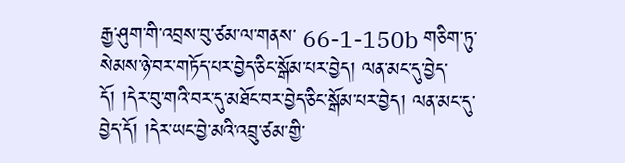རྒྱ་ཤུག་གི་འབྲས་བུ་ཙམ་ལ་གནས་ 66-1-150b གཅིག་ཏུ་སེམས་ཉེ་བར་གཏོད་པར་བྱེད་ཅིང་སྒོམ་པར་བྱེད། ལན་མང་དུ་བྱེད་དོ། །དེར་བུ་གའི་བར་དུ་མཐོང་བར་བྱེད་ཅིང་སྒོམ་པར་བྱེད། ལན་མང་དུ་བྱེད་དོ། །དེར་ཡང་བྱེ་མའི་འབྲུ་ཙམ་གྱི་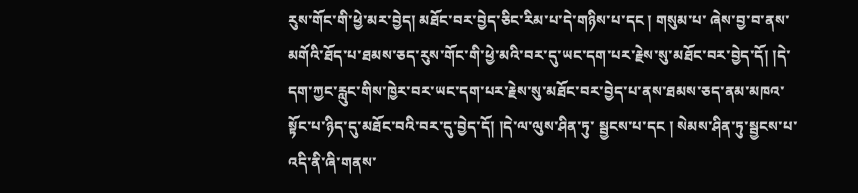རུས་གོང་གི་ཕྱེ་མར་བྱེད། མཐོང་བར་བྱེད་ཅིང་རིམ་པ་དེ་གཉིས་པ་དང ། གསུམ་པ་ ཞེས་བྱ་བ་ནས་མགོའི་ཐོད་པ་ཐམས་ཅད་རུས་གོང་གི་ཕྱེ་མའི་བར་དུ་ཡང་དག་པར་རྗེས་སུ་མཐོང་བར་བྱེད་དོ། །དེ་དག་ཀྱང་རླུང་གིས་ཁྱེར་བར་ཡང་དག་པར་རྗེས་སུ་མཐོང་བར་བྱེད་པ་ནས་ཐམས་ཅད་ནམ་མཁའ་སྟོང་པ་ཉིད་དུ་མཐོང་བའི་བར་དུ་བྱེད་དོ། །དེ་ལ་ལུས་ཤིན་ཏུ་ སྦྱངས་པ་དང ། སེམས་ཤིན་ཏུ་སྦྱངས་པ་འདི་ནི་ཞི་གནས་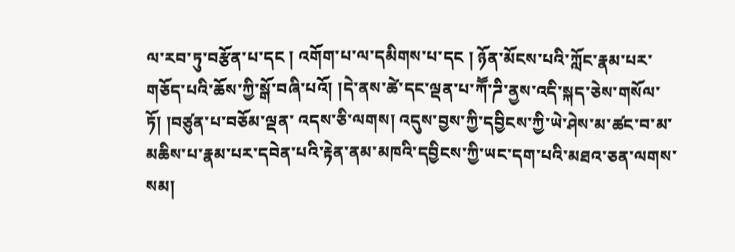ལ་རབ་ཏུ་བརྩོན་པ་དང ། འགོག་པ་ལ་དམིགས་པ་དང ། ཉོན་མོངས་པའི་ཀློང་རྣམ་པར་གཅོད་པའི་ཆོས་ཀྱི་སྒོ་བཞི་པའོ། །དེ་ནས་ཚེ་དང་ལྡན་པ་ཀཽ་ཌི་ནྱས་འདི་སྐད་ཅེས་གསོལ་ཏོ། །བཙུན་པ་བཅོམ་ལྡན་ འདས་ཅི་ལགས། འདུས་བྱས་ཀྱི་དབྱིངས་ཀྱི་ཡེ་ཤེས་མ་ཚང་བ་མ་མཆིས་པ་རྣམ་པར་དབེན་པའི་རྟེན་ནམ་མཁའི་དབྱིངས་ཀྱི་ཡང་དག་པའི་མཐའ་ཅན་ལགས་སམ།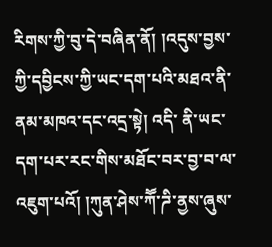རིགས་ཀྱི་བུ་དེ་བཞིན་ནོ། །འདུས་བྱས་ཀྱི་དབྱིངས་ཀྱི་ཡང་དག་པའི་མཐའ་ནི་ནམ་མཁའ་དང་འདྲ་སྟེ། འདི་ ནི་ཡང་དག་པར་རང་གིས་མཐོང་བར་བྱ་བ་ལ་འཇུག་པའོ། །ཀུན་ཤེས་ཀཽ་ཌི་ནྱས་ཞུས་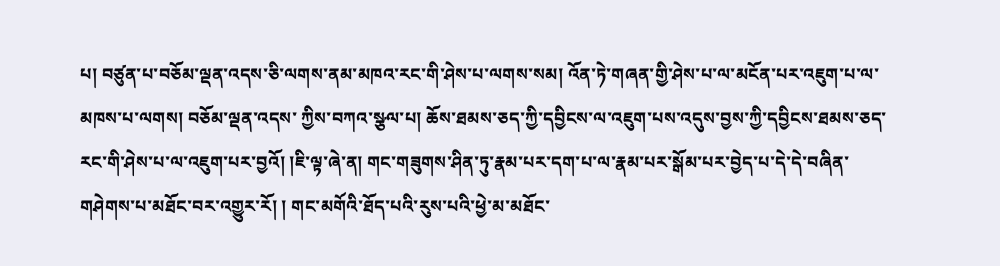པ། བཙུན་པ་བཅོམ་ལྡན་འདས་ཅི་ལགས་ནམ་མཁའ་རང་གི་ཤེས་པ་ལགས་སམ། འོན་ཏེ་གཞན་གྱི་ཤེས་པ་ལ་མངོན་པར་འཇུག་པ་ལ་མཁས་པ་ལགས། བཅོམ་ལྡན་འདས་ ཀྱིས་བཀའ་སྩལ་པ། ཆོས་ཐམས་ཅད་ཀྱི་དབྱིངས་ལ་འཇུག་པས་འདུས་བྱས་ཀྱི་དབྱིངས་ཐམས་ཅད་རང་གི་ཤེས་པ་ལ་འཇུག་པར་བྱའོ། །ཇི་ལྟ་ཞེ་ན། གང་གཟུགས་ཤིན་ཏུ་རྣམ་པར་དག་པ་ལ་རྣམ་པར་སྒོམ་པར་བྱེད་པ་དེ་དེ་བཞིན་གཤེགས་པ་མཐོང་བར་འགྱུར་རོ། ། གང་མགོའི་ཐོད་པའི་རུས་པའི་ཕྱེ་མ་མཐོང་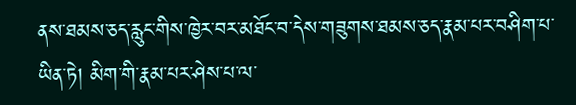ནས་ཐམས་ཅད་རླུང་གིས་ཁྱེར་བར་མཐོང་བ་དེས་གཟུགས་ཐམས་ཅད་རྣམ་པར་བཤིག་པ་ཡིན་ཏེ། མིག་གི་རྣམ་པར་ཤེས་པ་ལ་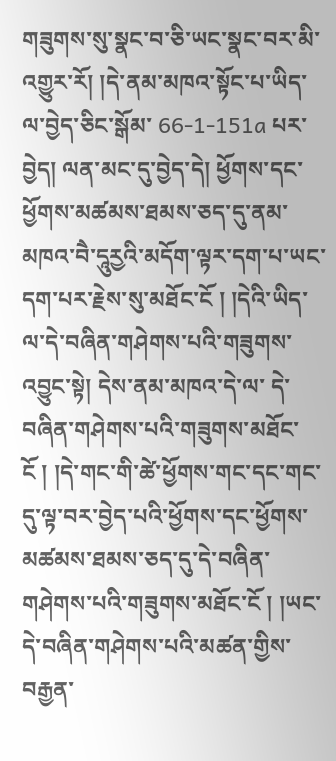གཟུགས་སུ་སྣང་བ་ཅི་ཡང་སྣང་བར་མི་འགྱུར་རོ། །དེ་ནམ་མཁའ་སྟོང་པ་ཡིད་ལ་བྱེད་ཅིང་སྒོམ་ 66-1-151a པར་བྱེད། ལན་མང་དུ་བྱེད་དེ། ཕྱོགས་དང་ཕྱོགས་མཚམས་ཐམས་ཅད་དུ་ནམ་མཁའ་བཻ་དཱུརྱའི་མདོག་ལྟར་དག་པ་ཡང་དག་པར་རྗེས་སུ་མཐོང་ངོ ། །དེའི་ཡིད་ལ་དེ་བཞིན་གཤེགས་པའི་གཟུགས་འབྱུང་སྟེ། དེས་ནམ་མཁའ་དེ་ལ་ དེ་བཞིན་གཤེགས་པའི་གཟུགས་མཐོང་ངོ ། །དེ་གང་གི་ཚེ་ཕྱོགས་གང་དང་གང་དུ་ལྟ་བར་བྱེད་པའི་ཕྱོགས་དང་ཕྱོགས་མཚམས་ཐམས་ཅད་དུ་དེ་བཞིན་གཤེགས་པའི་གཟུགས་མཐོང་ངོ ། །ཡང་དེ་བཞིན་གཤེགས་པའི་མཚན་གྱིས་བརྒྱན་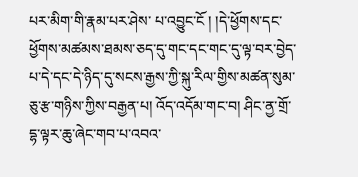པར་མིག་གི་རྣམ་པར་ཤེས་ པ་འབྱུང་ངོ ། །དེ་ཕྱོགས་དང་ཕྱོགས་མཚམས་ཐམས་ཅད་དུ་གང་དང་གང་དུ་ལྟ་བར་བྱེད་པ་དེ་དང་དེ་ཉིད་དུ་སངས་རྒྱས་ཀྱི་སྐུ་རིལ་གྱིས་མཚན་སུམ་ཅུ་རྩ་གཉིས་ཀྱིས་བརྒྱན་པ། འོད་འདོམ་གང་བ། ཤིང་ནྱ་གྲོ་དྷ་ལྟར་ཆུ་ཞེང་གབ་པ་འབའ་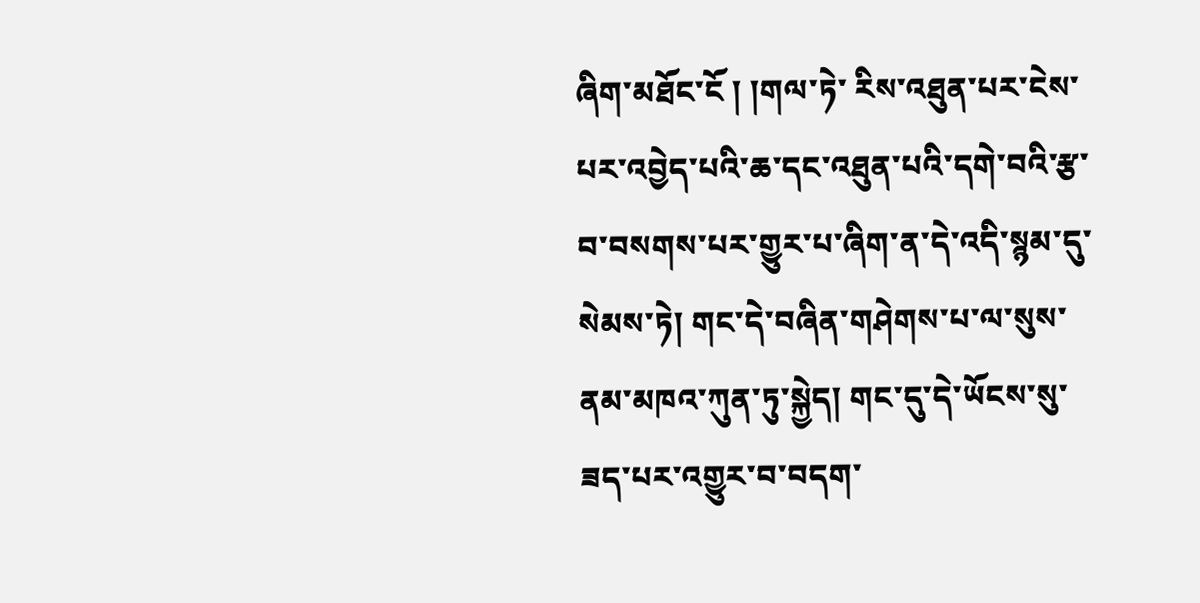ཞིག་མཐོང་ངོ ། །གལ་ཏེ་ རིས་འཐུན་པར་ངེས་པར་འབྱེད་པའི་ཆ་དང་འཐུན་པའི་དགེ་བའི་རྩ་བ་བསགས་པར་གྱུར་པ་ཞིག་ན་དེ་འདི་སྙམ་དུ་སེམས་ཏེ། གང་དེ་བཞིན་གཤེགས་པ་ལ་སུས་ནམ་མཁའ་ཀུན་ཏུ་སྐྱེད། གང་དུ་དེ་ཡོངས་སུ་ཟད་པར་འགྱུར་བ་བདག་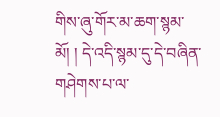གིས་ཞུ་གོར་མ་ཆག་སྙམ་མོ། ། དེ་འདི་སྙམ་དུ་དེ་བཞིན་གཤེགས་པ་ལ་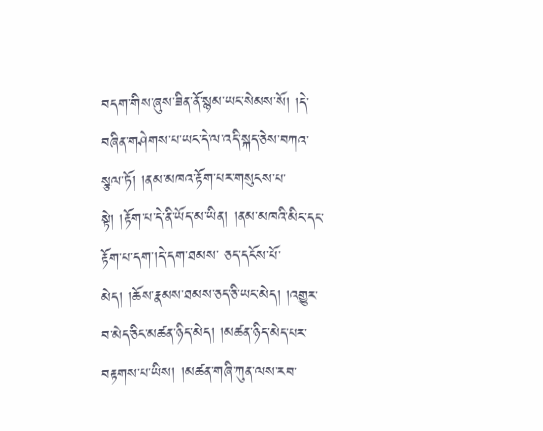བདག་གིས་ཞུས་ཟིན་ནོ་སྙམ་ཡང་སེམས་སོ། །དེ་བཞིན་གཤེགས་པ་ཡང་དེ་ལ་འདི་སྐད་ཅེས་བཀའ་སྩལ་ཏོ། །ནམ་མཁའ་རྟོག་པར་གསུངས་པ་སྟེ། །རྟོག་པ་དེ་ནི་ཡོད་མ་ཡིན། །ནམ་མཁའི་མིང་དང་རྟོག་པ་དག་།དེ་དག་ཐམས་ ཅད་དངོས་པོ་མེད། །ཆོས་རྣམས་ཐམས་ཅད་ཅི་ཡང་མེད། །འགྱུར་བ་མེད་ཅིང་མཚན་ཉིད་མེད། །མཚན་ཉིད་མེད་པར་བརྟགས་པ་ཡིས། །མཚན་གཞི་ཀུན་ལས་རབ་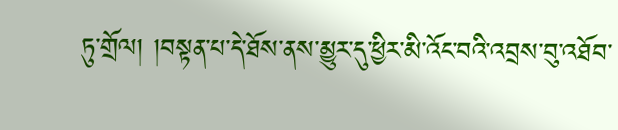ཏུ་གྲོལ། །བསྟན་པ་དེ་ཐོས་ནས་མྱུར་དུ་ཕྱིར་མི་འོང་བའི་འབྲས་བུ་འཐོབ་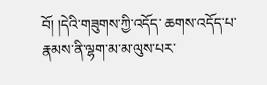བོ། །དེའི་གཟུགས་ཀྱི་འདོད་ ཆགས་འདོད་པ་རྣམས་ནི་ལྷག་མ་མ་ལུས་པར་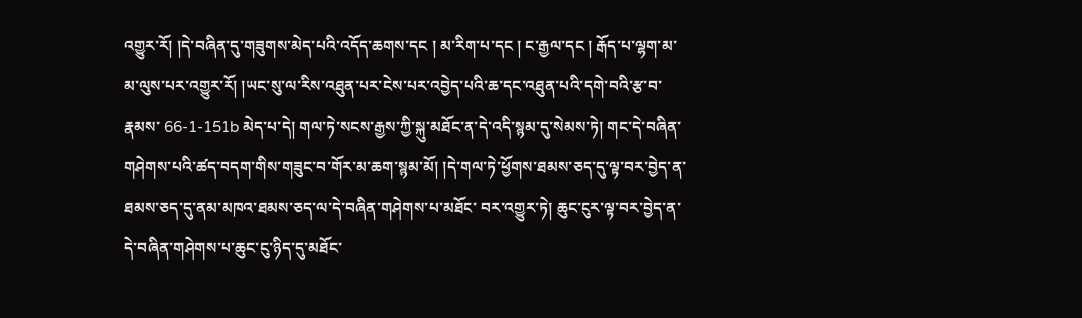འགྱུར་རོ། །དེ་བཞིན་དུ་གཟུགས་མེད་པའི་འདོད་ཆགས་དང ། མ་རིག་པ་དང ། ང་རྒྱལ་དང ། རྒོད་པ་ལྷག་མ་མ་ལུས་པར་འགྱུར་རོ། །ཡང་སུ་ལ་རིས་འཐུན་པར་ངེས་པར་འབྱེད་པའི་ཆ་དང་འཐུན་པའི་དགེ་བའི་རྩ་བ་རྣམས་ 66-1-151b མེད་པ་དེ། གལ་ཏེ་སངས་རྒྱས་ཀྱི་སྐུ་མཐོང་ན་དེ་འདི་སྙམ་དུ་སེམས་ཏེ། གང་དེ་བཞིན་གཤེགས་པའི་ཚད་བདག་གིས་གཟུང་བ་གོར་མ་ཆག་སྙམ་མོ། །དེ་གལ་ཏེ་ཕྱོགས་ཐམས་ཅད་དུ་ལྟ་བར་བྱེད་ན་ཐམས་ཅད་དུ་ནམ་མཁའ་ཐམས་ཅད་ལ་དེ་བཞིན་གཤེགས་པ་མཐོང་ བར་འགྱུར་ཏེ། ཆུང་ངུར་ལྟ་བར་བྱེད་ན་དེ་བཞིན་གཤེགས་པ་ཆུང་ངུ་ཉིད་དུ་མཐོང་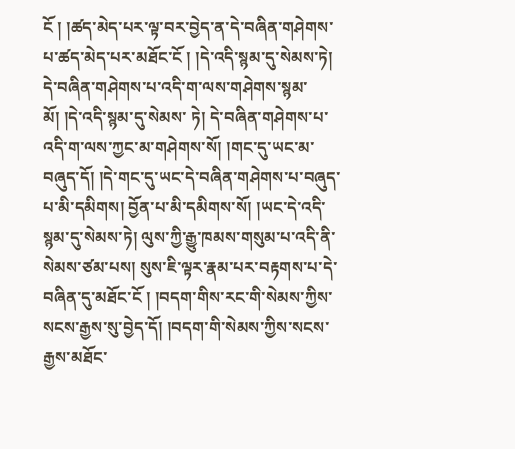ངོ ། །ཚད་མེད་པར་ལྟ་བར་བྱེད་ན་དེ་བཞིན་གཤེགས་པ་ཚད་མེད་པར་མཐོང་ངོ ། །དེ་འདི་སྙམ་དུ་སེམས་ཏེ། དེ་བཞིན་གཤེགས་པ་འདི་ག་ལས་གཤེགས་སྙམ་མོ། །དེ་འདི་སྙམ་དུ་སེམས་ ཏེ། དེ་བཞིན་གཤེགས་པ་འདི་ག་ལས་ཀྱང་མ་གཤེགས་སོ། །གང་དུ་ཡང་མ་བཞུད་དོ། །དེ་གང་དུ་ཡང་དེ་བཞིན་གཤེགས་པ་བཞུད་པ་མི་དམིགས། བྱོན་པ་མི་དམིགས་སོ། །ཡང་དེ་འདི་སྙམ་དུ་སེམས་ཏེ། ལུས་ཀྱི་རྒྱུ་ཁམས་གསུམ་པ་འདི་ནི་སེམས་ཙམ་པས། སུས་ཇི་ལྟར་རྣམ་པར་བརྟགས་པ་དེ་བཞིན་དུ་མཐོང་ངོ ། །བདག་གིས་རང་གི་སེམས་ཀྱིས་སངས་རྒྱས་སུ་བྱེད་དོ། །བདག་གི་སེམས་ཀྱིས་སངས་རྒྱས་མཐོང་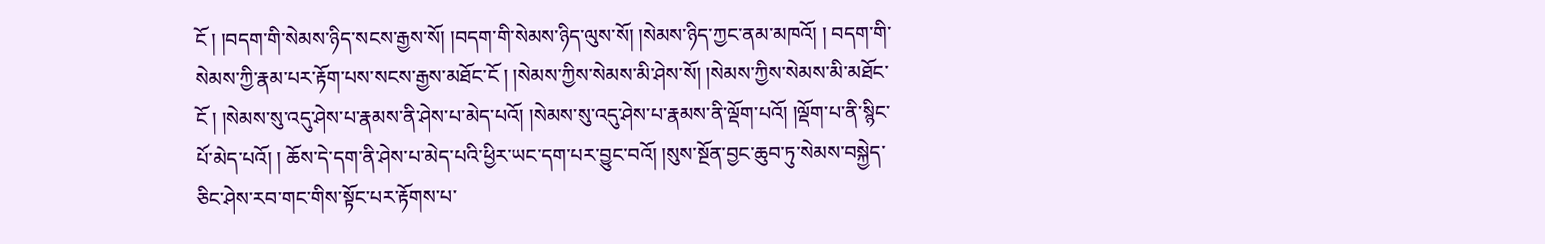ངོ ། །བདག་གི་སེམས་ཉིད་སངས་རྒྱས་སོ། །བདག་གི་སེམས་ཉིད་ལུས་སོ། །སེམས་ཉིད་ཀྱང་ནམ་མཁའོ། ། བདག་གི་སེམས་ཀྱི་རྣམ་པར་རྟོག་པས་སངས་རྒྱས་མཐོང་ངོ ། །སེམས་ཀྱིས་སེམས་མི་ཤེས་སོ། །སེམས་ཀྱིས་སེམས་མི་མཐོང་ངོ ། །སེམས་སུ་འདུ་ཤེས་པ་རྣམས་ནི་ཤེས་པ་མེད་པའོ། །སེམས་སུ་འདུ་ཤེས་པ་རྣམས་ནི་ལྡོག་པའོ། །ལྡོག་པ་ནི་སྙིང་པོ་མེད་པའོ། ། ཆོས་དེ་དག་ནི་ཤེས་པ་མེད་པའི་ཕྱིར་ཡང་དག་པར་བྱུང་བའོ། །སུས་སྔོན་བྱང་ཆུབ་ཏུ་སེམས་བསྐྱེད་ཅིང་ཤེས་རབ་གང་གིས་སྟོང་པར་རྟོགས་པ་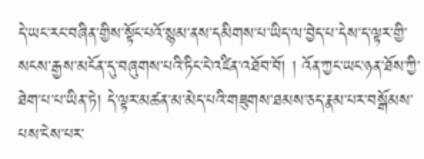དེ་ཡང་རང་བཞིན་གྱིས་སྟོང་པའོ་སྙམ་ནས་དམིགས་པ་ཡིད་ལ་བྱེད་པ་དེས་ད་ལྟར་གྱི་སངས་རྒྱས་མངོན་དུ་བཞུགས་པའི་ཏིང་ངེ་འཛིན་འཐོབ་བོ། ། འོན་ཀྱང་ཡང་ཉན་ཐོས་ཀྱི་ཐེག་པ་པ་ཡིན་ཏེ། དེ་ལྟར་མཚན་མ་མེད་པའི་གཟུགས་ཐམས་ཅད་རྣམ་པར་བསྒོམས་པས་ངེས་པར་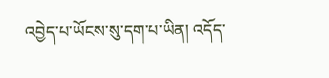འབྱེད་པ་ཡོངས་སུ་དག་པ་ཡིན། འདོད་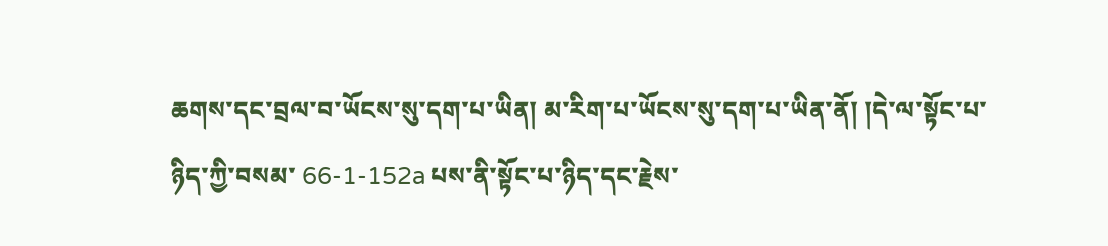ཆགས་དང་བྲལ་བ་ཡོངས་སུ་དག་པ་ཡིན། མ་རིག་པ་ཡོངས་སུ་དག་པ་ཡིན་ནོ། །དེ་ལ་སྟོང་པ་ཉིད་ཀྱི་བསམ་ 66-1-152a པས་ནི་སྟོང་པ་ཉིད་དང་རྗེས་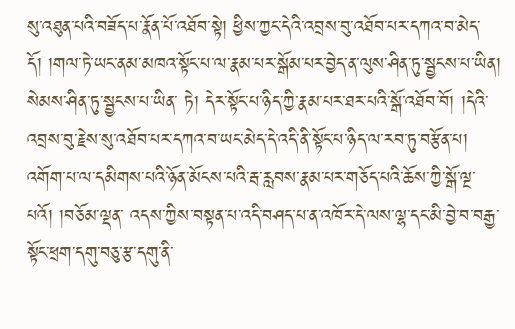སུ་འཐུན་པའི་བཟོད་པ་རྣོན་པོ་འཐོབ་སྟེ། ཕྱིས་ཀྱང་དེའི་འབྲས་བུ་འཐོབ་པར་དཀའ་བ་མེད་དོ། །གལ་ཏེ་ཡང་ནམ་མཁའ་སྟོང་པ་ལ་རྣམ་པར་སྒོམ་པར་བྱེད་ན་ལུས་ཤིན་ཏུ་སྦྱངས་པ་ཡིན། སེམས་ཤིན་ཏུ་སྦྱངས་པ་ཡིན་ ཏེ། དེར་སྟོང་པ་ཉིད་ཀྱི་རྣམ་པར་ཐར་པའི་སྒོ་འཐོབ་བོ། །དེའི་འབྲས་བུ་རྗེས་སུ་འཐོབ་པར་དཀའ་བ་ཡང་མེད་དེ་འདི་ནི་སྟོང་པ་ཉིད་ལ་རབ་ཏུ་བརྩོན་པ། འགོག་པ་ལ་དམིགས་པའི་ཉོན་མོངས་པའི་རྦ་རླབས་རྣམ་པར་གཅོད་པའི་ཆོས་ཀྱི་སྒོ་ལྔ་པའོ། །བཅོམ་ལྡན་ འདས་ཀྱིས་བསྟན་པ་འདི་བཤད་པ་ན་འཁོར་དེ་ལས་ལྷ་དང་མི་བྱེ་བ་བརྒྱ་སྟོང་ཕྲག་དགུ་བཅུ་རྩ་དགུ་ནི་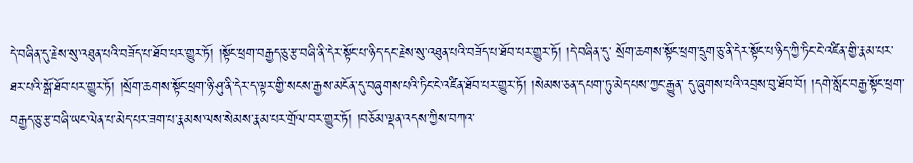དེ་བཞིན་དུ་རྗེས་སུ་འཐུན་པའི་བཟོད་པ་ཐོབ་པར་གྱུར་ཏོ། །སྟོང་ཕྲག་བརྒྱད་ཅུ་རྩ་བཞི་ནི་དེར་སྟོང་པ་ཉིད་དང་རྗེས་སུ་འཐུན་པའི་བཟོད་པ་ཐོབ་པར་གྱུར་ཏོ། །དེ་བཞིན་དུ་ སྲོག་ཆགས་སྟོང་ཕྲག་དྲུག་ཅུ་ནི་དེར་སྟོང་པ་ཉིད་ཀྱི་ཏིང་ངེ་འཛིན་གྱི་རྣམ་པར་ཐར་པའི་སྒོ་ཐོབ་པར་གྱུར་ཏོ། །སྲོག་ཆགས་སྟོང་ཕྲག་ཉི་ཤུ་ནི་དེར་ད་ལྟར་གྱི་སངས་རྒྱས་མངོན་དུ་བཞུགས་པའི་ཏིང་ངེ་འཛིན་ཐོབ་པར་གྱུར་ཏོ། །སེམས་ཅན་དཔག་ཏུ་མེད་པས་ཀྱང་རྒྱུན་ དུ་ཞུགས་པའི་འབྲས་བུ་ཐོབ་བོ། །དགེ་སློང་བརྒྱ་སྟོང་ཕྲག་བརྒྱད་ཅུ་རྩ་བཞི་ཡང་ལེན་པ་མེད་པར་ཟག་པ་རྣམས་ལས་སེམས་རྣམ་པར་གྲོལ་བར་གྱུར་ཏོ། །བཅོམ་ལྡན་འདས་ཀྱིས་བཀའ་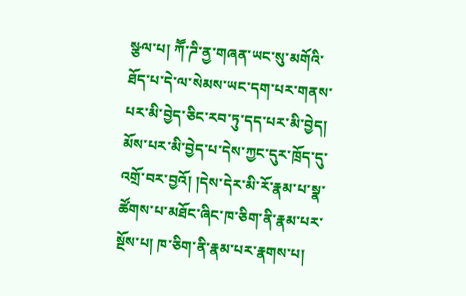སྩལ་པ། ཀཽ་ཌི་ནྱ་གཞན་ཡང་སུ་མགོའི་ཐོད་པ་དེ་ལ་སེམས་ཡང་དག་པར་གནས་པར་མི་བྱེད་ཅིང་རབ་ཏུ་དད་པར་མི་བྱེད། མོས་པར་མི་བྱེད་པ་དེས་ཀྱང་དུར་ཁྲོད་དུ་འགྲོ་བར་བྱའོ། །དེས་དེར་མི་རོ་རྣམ་པ་སྣ་ཚོགས་པ་མཐོང་ཞིང་ཁ་ཅིག་ནི་རྣམ་པར་སྔོས་པ། ཁ་ཅིག་ནི་རྣམ་པར་རྣགས་པ།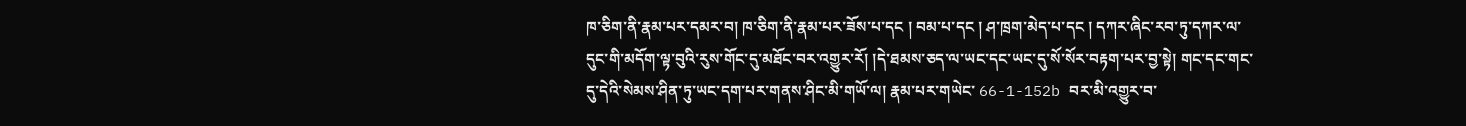ཁ་ཅིག་ནི་རྣམ་པར་དམར་བ། ཁ་ཅིག་ནི་རྣམ་པར་ཟོས་པ་དང ། བམ་པ་དང ། ཤ་ཁྲག་མེད་པ་དང ། དཀར་ཞིང་རབ་ཏུ་དཀར་ལ་དུང་གི་མདོག་ལྟ་བུའི་རུས་གོང་དུ་མཐོང་བར་འགྱུར་རོ། །དེ་ཐམས་ཅད་ལ་ཡང་དང་ཡང་དུ་སོ་སོར་བརྟག་པར་བྱ་སྟེ། གང་དང་གང་དུ་དེའི་སེམས་ཤིན་ཏུ་ཡང་དག་པར་གནས་ཤིང་མི་གཡོ་ལ། རྣམ་པར་གཡེང་ 66-1-152b བར་མི་འགྱུར་བ་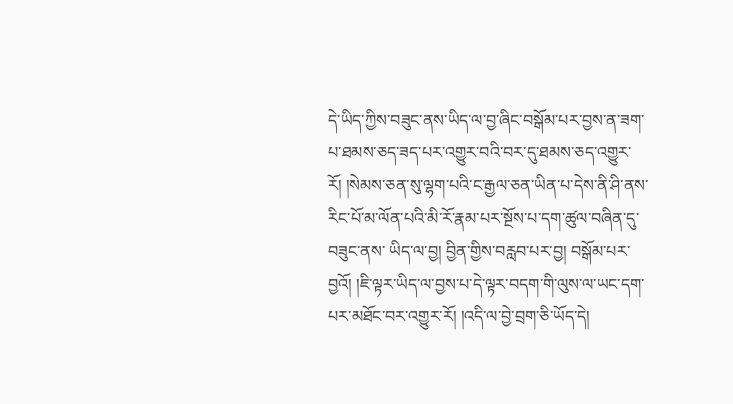དེ་ཡིད་ཀྱིས་བཟུང་ནས་ཡིད་ལ་བྱ་ཞིང་བསྒོམ་པར་བྱས་ན་ཟག་པ་ཐམས་ཅད་ཟད་པར་འགྱུར་བའི་བར་དུ་ཐམས་ཅད་འགྱུར་རོ། །སེམས་ཅན་སུ་ལྷག་པའི་ང་རྒྱལ་ཅན་ཡིན་པ་དེས་ནི་ཤི་ནས་རིང་པོ་མ་ལོན་པའི་མི་རོ་རྣམ་པར་སྔོས་པ་དག་ཚུལ་བཞིན་དུ་བཟུང་ནས་ ཡིད་ལ་བྱ། བྱིན་གྱིས་བརླབ་པར་བྱ། བསྒོམ་པར་བྱའོ། །ཇི་ལྟར་ཡིད་ལ་བྱས་པ་དེ་ལྟར་བདག་གི་ལུས་ལ་ཡང་དག་པར་མཐོང་བར་འགྱུར་རོ། །འདི་ལ་བྱེ་བྲག་ཅི་ཡོད་དེ།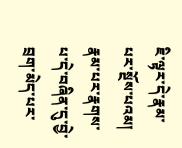ཇི་ལྟར་དེ་རྣམ་པར་སྔོས་པའམ། རྣམ་པར་རྣགས་པ་དེ་བཞིན་དུ་བྱེ་བྲག་མེད་པར་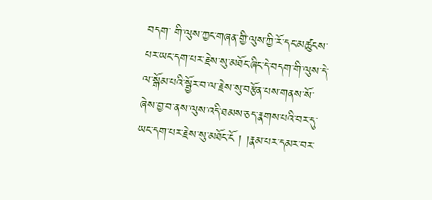བདག་ གི་ལུས་ཀྱང་གཞན་གྱི་ལུས་ཀྱི་རོ་དང་མཚུངས་པར་ཡང་དག་པར་རྗེས་སུ་མཐོང་ཞིང་དེ་བདག་གི་ལུས་དེ་ལ་སྒོམ་པའི་སྦྱོར་བ་ལ་རྗེས་སུ་བརྩོན་པས་གནས་སོ་ཞེས་བྱ་བ་ནས་ལུས་འདི་ཐམས་ཅད་རྣགས་པའི་བར་དུ་ཡང་དག་པར་རྗེས་སུ་མཐོང་ངོ ། །རྣམ་པར་དམར་བར་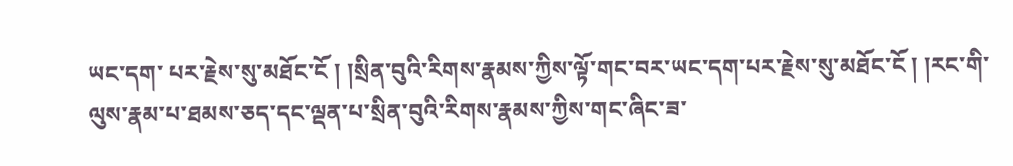ཡང་དག་ པར་རྗེས་སུ་མཐོང་ངོ ། །སྲིན་བུའི་རིགས་རྣམས་ཀྱིས་ལྟོ་གང་བར་ཡང་དག་པར་རྗེས་སུ་མཐོང་ངོ ། །རང་གི་ལུས་རྣམ་པ་ཐམས་ཅད་དང་ལྡན་པ་སྲིན་བུའི་རིགས་རྣམས་ཀྱིས་གང་ཞིང་ཟ་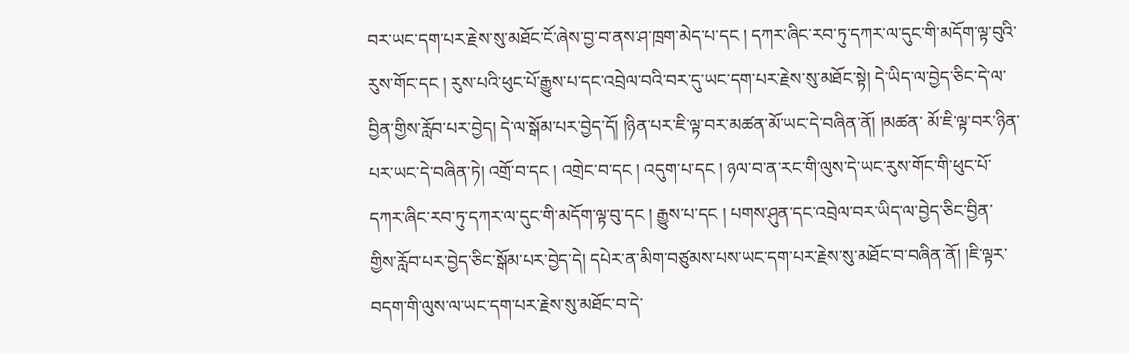བར་ཡང་དག་པར་རྗེས་སུ་མཐོང་ངོ་ཞེས་བྱ་བ་ནས་ཤ་ཁྲག་མེད་པ་དང ། དཀར་ཞིང་རབ་ཏུ་དཀར་ལ་དུང་གི་མདོག་ལྟ་བུའི་རུས་གོང་དང ། རུས་པའི་ཕུང་པོ་རྒྱུས་པ་དང་འབྲེལ་བའི་བར་དུ་ཡང་དག་པར་རྗེས་སུ་མཐོང་སྟེ། དེ་ཡིད་ལ་བྱེད་ཅིང་དེ་ལ་བྱིན་གྱིས་རློབ་པར་བྱེད། དེ་ལ་སྒོམ་པར་བྱེད་དོ། །ཉིན་པར་ཇི་ལྟ་བར་མཚན་མོ་ཡང་དེ་བཞིན་ནོ། །མཚན་ མོ་ཇི་ལྟ་བར་ཉིན་པར་ཡང་དེ་བཞིན་ཏེ། འགྲོ་བ་དང ། འགྲེང་བ་དང ། འདུག་པ་དང ། ཉལ་བ་ན་རང་གི་ལུས་དེ་ཡང་རུས་གོང་གི་ཕུང་པོ་དཀར་ཞིང་རབ་ཏུ་དཀར་ལ་དུང་གི་མདོག་ལྟ་བུ་དང ། རྒྱུས་པ་དང ། པགས་ཤུན་དང་འབྲེལ་བར་ཡིད་ལ་བྱེད་ཅིང་བྱིན་ གྱིས་རློབ་པར་བྱེད་ཅིང་སྒོམ་པར་བྱེད་དེ། དཔེར་ན་མིག་བཙུམས་པས་ཡང་དག་པར་རྗེས་སུ་མཐོང་བ་བཞིན་ནོ། །ཇི་ལྟར་བདག་གི་ལུས་ལ་ཡང་དག་པར་རྗེས་སུ་མཐོང་བ་དེ་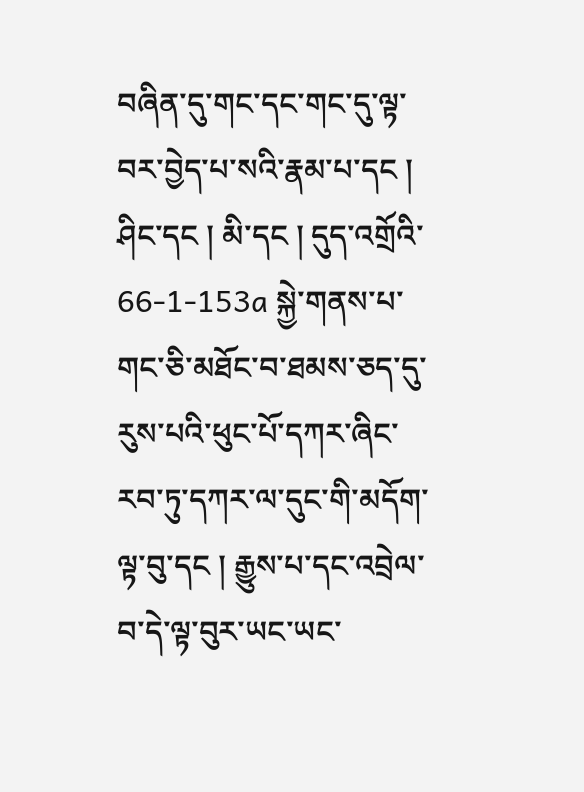བཞིན་དུ་གང་དང་གང་དུ་ལྟ་བར་བྱེད་པ་སའི་རྣམ་པ་དང ། ཤིང་དང ། མི་དང ། དུད་འགྲོའི་ 66-1-153a སྐྱེ་གནས་པ་གང་ཅི་མཐོང་བ་ཐམས་ཅད་དུ་རུས་པའི་ཕུང་པོ་དཀར་ཞིང་རབ་ཏུ་དཀར་ལ་དུང་གི་མདོག་ལྟ་བུ་དང ། རྒྱུས་པ་དང་འབྲེལ་བ་དེ་ལྟ་བུར་ཡང་ཡང་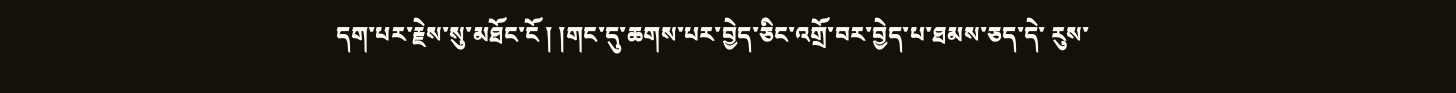དག་པར་རྗེས་སུ་མཐོང་ངོ ། །གང་དུ་ཆགས་པར་བྱེད་ཅིང་འགྲོ་བར་བྱེད་པ་ཐམས་ཅད་དེ་ རུས་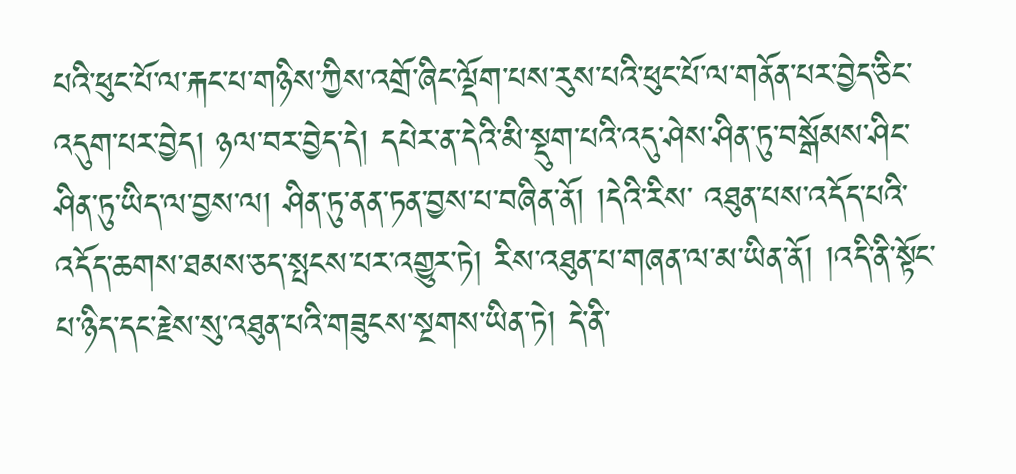པའི་ཕུང་པོ་ལ་རྐང་པ་གཉིས་ཀྱིས་འགྲོ་ཞིང་ལྡོག་པས་རུས་པའི་ཕུང་པོ་ལ་གནོན་པར་བྱེད་ཅིང་འདུག་པར་བྱེད། ཉལ་བར་བྱེད་དེ། དཔེར་ན་དེའི་མི་སྡུག་པའི་འདུ་ཤེས་ཤིན་ཏུ་བསྒོམས་ཤིང་ཤིན་ཏུ་ཡིད་ལ་བྱས་ལ། ཤིན་ཏུ་ནན་ཏན་བྱས་པ་བཞིན་ནོ། །དེའི་རིས་ འཐུན་པས་འདོད་པའི་འདོད་ཆགས་ཐམས་ཅད་སྤངས་པར་འགྱུར་ཏེ། རིས་འཐུན་པ་གཞན་ལ་མ་ཡིན་ནོ། །འདི་ནི་སྟོང་པ་ཉིད་དང་རྗེས་སུ་འཐུན་པའི་གཟུངས་སྔགས་ཡིན་ཏེ། དེ་ནི་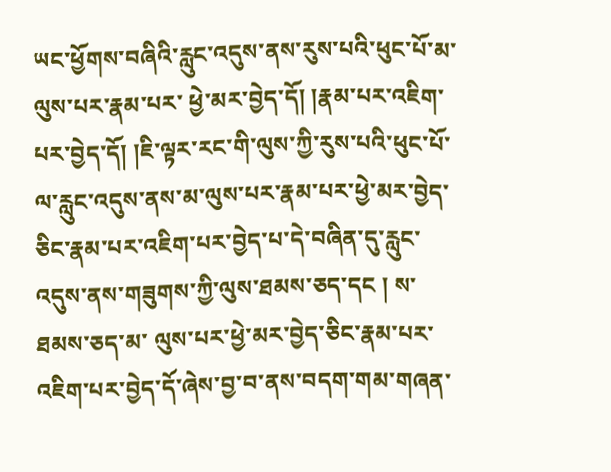ཡང་ཕྱོགས་བཞིའི་རླུང་འདུས་ནས་རུས་པའི་ཕུང་པོ་མ་ལུས་པར་རྣམ་པར་ ཕྱེ་མར་བྱེད་དོ། །རྣམ་པར་འཇིག་པར་བྱེད་དོ། །ཇི་ལྟར་རང་གི་ལུས་ཀྱི་རུས་པའི་ཕུང་པོ་ལ་རླུང་འདུས་ནས་མ་ལུས་པར་རྣམ་པར་ཕྱེ་མར་བྱེད་ཅིང་རྣམ་པར་འཇིག་པར་བྱེད་པ་དེ་བཞིན་དུ་རླུང་འདུས་ནས་གཟུགས་ཀྱི་ལུས་ཐམས་ཅད་དང ། ས་ཐམས་ཅད་མ་ ལུས་པར་ཕྱེ་མར་བྱེད་ཅིང་རྣམ་པར་འཇིག་པར་བྱེད་དོ་ཞེས་བྱ་བ་ནས་བདག་གམ་གཞན་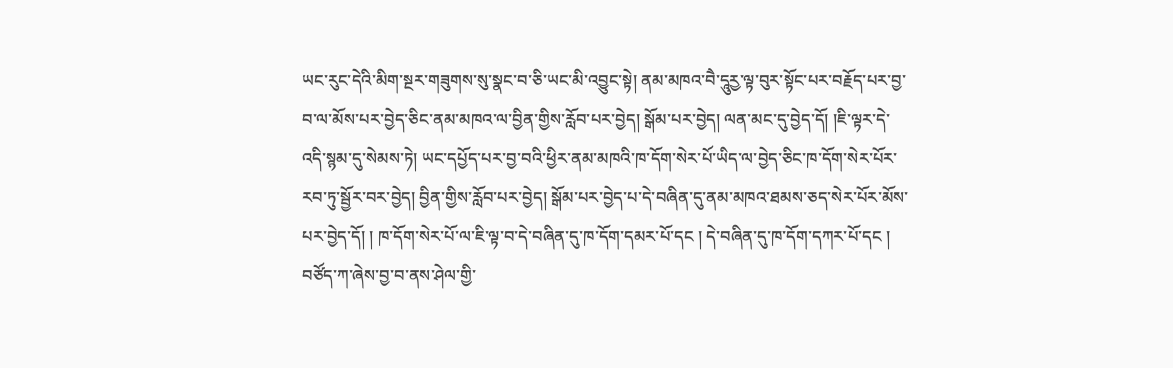ཡང་རུང་དེའི་མིག་སྔར་གཟུགས་སུ་སྣང་བ་ཅི་ཡང་མི་འབྱུང་སྟེ། ནམ་མཁའ་བཻ་དཱུརྱ་ལྟ་བུར་སྟོང་པར་བརྗོད་པར་བྱ་བ་ལ་མོས་པར་བྱེད་ཅིང་ནམ་མཁའ་ལ་བྱིན་གྱིས་རློབ་པར་བྱེད། སྒོམ་པར་བྱེད། ལན་མང་དུ་བྱེད་དོ། །ཇི་ལྟར་དེ་འདི་སྙམ་དུ་སེམས་ཏེ། ཡང་དཔྱོད་པར་བྱ་བའི་ཕྱིར་ནམ་མཁའི་ཁ་དོག་སེར་པོ་ཡིད་ལ་བྱེད་ཅིང་ཁ་དོག་སེར་པོར་རབ་ཏུ་སྦྱོར་བར་བྱེད། བྱིན་གྱིས་རློབ་པར་བྱེད། སྒོམ་པར་བྱེད་པ་དེ་བཞིན་དུ་ནམ་མཁའ་ཐམས་ཅད་སེར་པོར་མོས་པར་བྱེད་དོ། ། ཁ་དོག་སེར་པོ་ལ་ཇི་ལྟ་བ་དེ་བཞིན་དུ་ཁ་དོག་དམར་པོ་དང ། དེ་བཞིན་དུ་ཁ་དོག་དཀར་པོ་དང ། བཙོད་ཀ་ཞེས་བྱ་བ་ནས་ཤེལ་གྱི་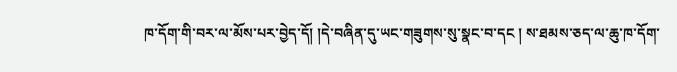ཁ་དོག་གི་བར་ལ་མོས་པར་བྱེད་དོ། །དེ་བཞིན་དུ་ཡང་གཟུགས་སུ་སྣང་བ་དང ། ས་ཐམས་ཅད་ལ་ཆུ་ཁ་དོག་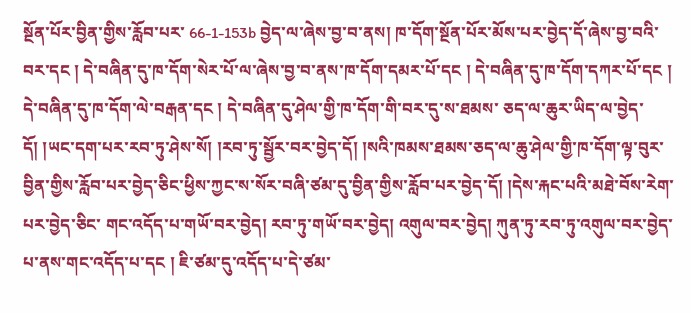སྔོན་པོར་བྱིན་གྱིས་རློབ་པར་ 66-1-153b བྱེད་ལ་ཞེས་བྱ་བ་ནས། ཁ་དོག་སྔོན་པོར་མོས་པར་བྱེད་དོ་ཞེས་བྱ་བའི་བར་དང ། དེ་བཞིན་དུ་ཁ་དོག་སེར་པོ་ལ་ཞེས་བྱ་བ་ནས་ཁ་དོག་དམར་པོ་དང ། དེ་བཞིན་དུ་ཁ་དོག་དཀར་པོ་དང ། དེ་བཞིན་དུ་ཁ་དོག་ལེ་བརྒན་དང ། དེ་བཞིན་དུ་ཤེལ་གྱི་ཁ་དོག་གི་བར་དུ་ས་ཐམས་ ཅད་ལ་ཆུར་ཡིད་ལ་བྱེད་དོ། །ཡང་དག་པར་རབ་ཏུ་ཤེས་སོ། །རབ་ཏུ་སྦྱོར་བར་བྱེད་དོ། །སའི་ཁམས་ཐམས་ཅད་ལ་ཆུ་ཤེལ་གྱི་ཁ་དོག་ལྟ་བུར་བྱིན་གྱིས་རློབ་པར་བྱེད་ཅིང་ཕྱིས་ཀྱང་ས་སོར་བཞི་ཙམ་དུ་བྱིན་གྱིས་རློབ་པར་བྱེད་དོ། །དེས་རྐང་པའི་མཐེ་བོས་རེག་པར་བྱེད་ཅིང་ གང་འདོད་པ་གཡོ་བར་བྱེད། རབ་ཏུ་གཡོ་བར་བྱེད། འགུལ་བར་བྱེད། ཀུན་ཏུ་རབ་ཏུ་འགུལ་བར་བྱེད་པ་ནས་གང་འདོད་པ་དང ། ཇི་ཙམ་དུ་འདོད་པ་དེ་ཙམ་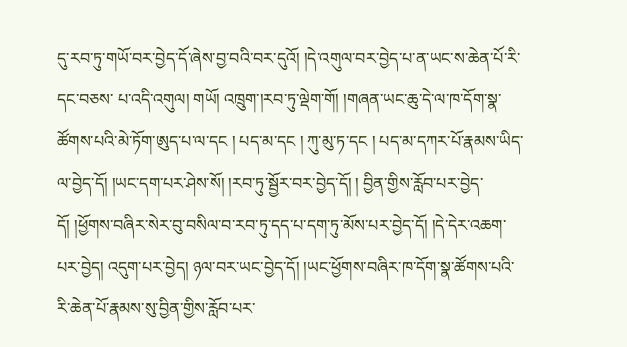དུ་རབ་ཏུ་གཡོ་བར་བྱེད་དོ་ཞེས་བྱ་བའི་བར་དུའོ། །དེ་འགུལ་བར་བྱེད་པ་ན་ཡང་ས་ཆེན་པོ་རི་དང་བཅས་ པ་འདི་འགུལ། གཡོ། འཁྲུག་།རབ་ཏུ་ལྡེག་གོ། །གཞན་ཡང་ཆུ་དེ་ལ་ཁ་དོག་སྣ་ཚོགས་པའི་མེ་ཏོག་ཨུད་པ་ལ་དང ། པད་མ་དང ། ཀུ་མུ་ཏ་དང ། པད་མ་དཀར་པོ་རྣམས་ཡིད་ལ་བྱེད་དོ། །ཡང་དག་པར་ཤེས་སོ། །རབ་ཏུ་སྦྱོར་བར་བྱེད་དོ། ། བྱིན་གྱིས་རློབ་པར་བྱེད་དོ། །ཕྱོགས་བཞིར་སེར་བུ་བསིལ་བ་རབ་ཏུ་དད་པ་དག་ཏུ་མོས་པར་བྱེད་དོ། །དེ་དེར་འཆག་པར་བྱེད། འདུག་པར་བྱེད། ཉལ་བར་ཡང་བྱེད་དོ། །ཡང་ཕྱོགས་བཞིར་ཁ་དོག་སྣ་ཚོགས་པའི་རི་ཆེན་པོ་རྣམས་སུ་བྱིན་གྱིས་རློབ་པར་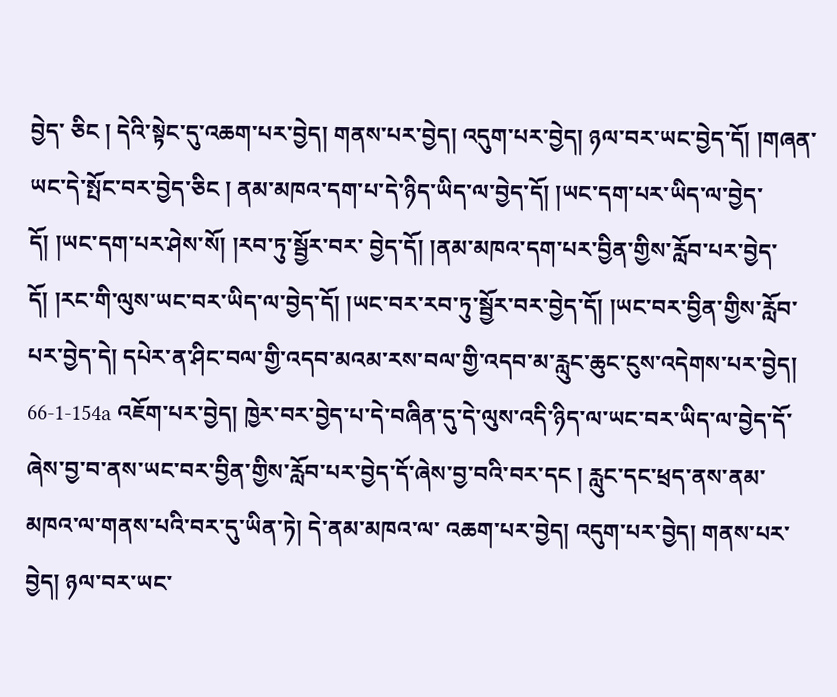བྱེད་ ཅིང ། དེའི་སྟེང་དུ་འཆག་པར་བྱེད། གནས་པར་བྱེད། འདུག་པར་བྱེད། ཉལ་བར་ཡང་བྱེད་དོ། །གཞན་ཡང་དེ་སྤོང་བར་བྱེད་ཅིང ། ནམ་མཁའ་དག་པ་དེ་ཉིད་ཡིད་ལ་བྱེད་དོ། །ཡང་དག་པར་ཡིད་ལ་བྱེད་དོ། །ཡང་དག་པར་ཤེས་སོ། །རབ་ཏུ་སྦྱོར་བར་ བྱེད་དོ། །ནམ་མཁའ་དག་པར་བྱིན་གྱིས་རློབ་པར་བྱེད་དོ། །རང་གི་ལུས་ཡང་བར་ཡིད་ལ་བྱེད་དོ། །ཡང་བར་རབ་ཏུ་སྦྱོར་བར་བྱེད་དོ། །ཡང་བར་བྱིན་གྱིས་རློབ་པར་བྱེད་དེ། དཔེར་ན་ཤིང་བལ་གྱི་འདབ་མའམ་རས་བལ་གྱི་འདབ་མ་རླུང་ཆུང་ངུས་འདེགས་པར་བྱེད། 66-1-154a འཇོག་པར་བྱེད། ཁྱེར་བར་བྱེད་པ་དེ་བཞིན་དུ་དེ་ལུས་འདི་ཉིད་ལ་ཡང་བར་ཡིད་ལ་བྱེད་དོ་ཞེས་བྱ་བ་ནས་ཡང་བར་བྱིན་གྱིས་རློབ་པར་བྱེད་དོ་ཞེས་བྱ་བའི་བར་དང ། རླུང་དང་ཕྲད་ནས་ནམ་མཁའ་ལ་གནས་པའི་བར་དུ་ཡིན་ཏེ། དེ་ནམ་མཁའ་ལ་ འཆག་པར་བྱེད། འདུག་པར་བྱེད། གནས་པར་བྱེད། ཉལ་བར་ཡང་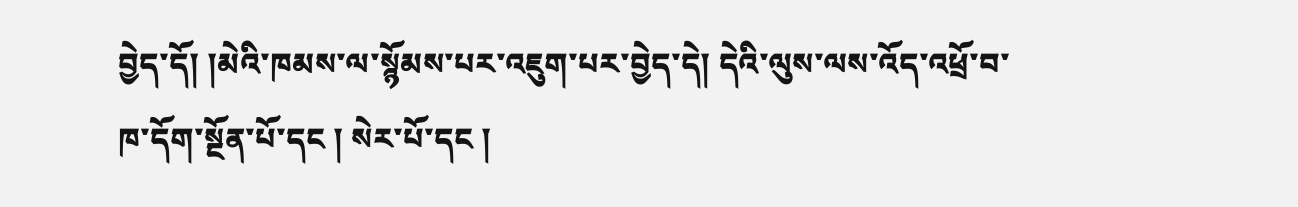བྱེད་དོ། །མེའི་ཁམས་ལ་སྙོམས་པར་འཇུག་པར་བྱེད་དེ། དེའི་ལུས་ལས་འོད་འཕྲོ་བ་ཁ་དོག་སྔོན་པོ་དང ། སེར་པོ་དང །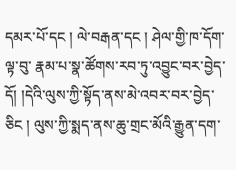དམར་པོ་དང ། ལེ་བརྒན་དང ། ཤེལ་གྱི་ཁ་དོག་ལྟ་བུ་ རྣམ་པ་སྣ་ཚོགས་རབ་ཏུ་འབྱུང་བར་བྱེད་དོ། །དེའི་ལུས་ཀྱི་སྟོད་ནས་མེ་འབར་བར་བྱེད་ཅིང ། ལུས་ཀྱི་སྨད་ནས་ཆུ་གྲང་མོའི་རྒྱུན་དག་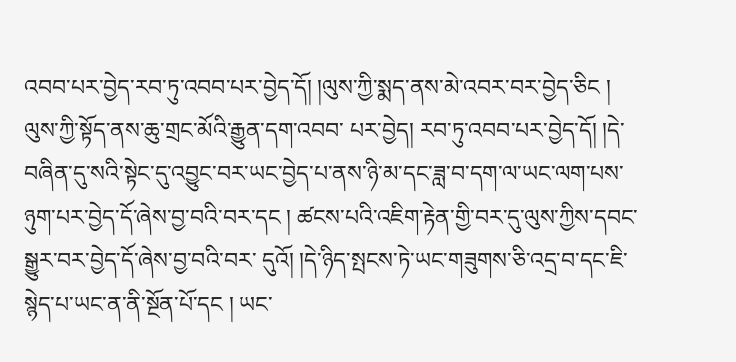འབབ་པར་བྱེད་རབ་ཏུ་འབབ་པར་བྱེད་དོ། །ལུས་ཀྱི་སྨད་ནས་མེ་འབར་བར་བྱེད་ཅིང ། ལུས་ཀྱི་སྟོད་ནས་ཆུ་གྲང་མོའི་རྒྱུན་དག་འབབ་ པར་བྱེད། རབ་ཏུ་འབབ་པར་བྱེད་དོ། །དེ་བཞིན་དུ་སའི་སྟེང་དུ་འབྱུང་བར་ཡང་བྱེད་པ་ནས་ཉི་མ་དང་ཟླ་བ་དག་ལ་ཡང་ལག་པས་ཉུག་པར་བྱེད་དོ་ཞེས་བྱ་བའི་བར་དང ། ཚངས་པའི་འཇིག་རྟེན་གྱི་བར་དུ་ལུས་ཀྱིས་དབང་སྒྱུར་བར་བྱེད་དོ་ཞེས་བྱ་བའི་བར་ དུའོ། །དེ་ཉིད་སྤངས་ཏེ་ཡང་གཟུགས་ཅི་འདྲ་བ་དང་ཇི་སྙེད་པ་ཡང་ན་ནི་སྔོན་པོ་དང ། ཡང་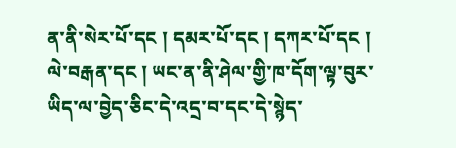ན་ནི་སེར་པོ་དང ། དམར་པོ་དང ། དཀར་པོ་དང ། ལེ་བརྒན་དང ། ཡང་ན་ནི་ཤེལ་གྱི་ཁ་དོག་ལྟ་བུར་ཡིད་ལ་བྱེད་ཅིང་དེ་འདྲ་བ་དང་དེ་སྙེད་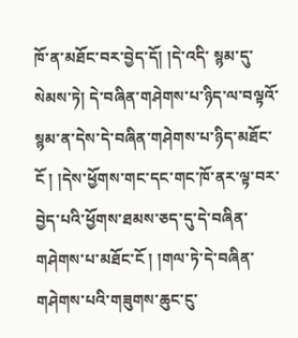ཁོ་ན་མཐོང་བར་བྱེད་དོ། །དེ་འདི་ སྙམ་དུ་སེམས་ཏེ། དེ་བཞིན་གཤེགས་པ་ཉིད་ལ་བལྟའོ་སྙམ་ན་དེས་དེ་བཞིན་གཤེགས་པ་ཉིད་མཐོང་ངོ ། །དེས་ཕྱོགས་གང་དང་གང་ཁོ་ནར་ལྟ་བར་བྱེད་པའི་ཕྱོགས་ཐམས་ཅད་དུ་དེ་བཞིན་གཤེགས་པ་མཐོང་ངོ ། །གལ་ཏེ་དེ་བཞིན་གཤེགས་པའི་གཟུགས་ཆུང་ངུ་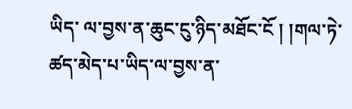ཡིད་ ལ་བྱས་ན་ཆུང་ངུ་ཉིད་མཐོང་ངོ ། །གལ་ཏེ་ཚད་མེད་པ་ཡིད་ལ་བྱས་ན་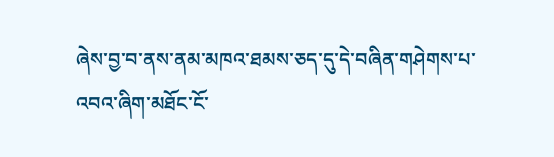ཞེས་བྱ་བ་ནས་ནམ་མཁའ་ཐམས་ཅད་དུ་དེ་བཞིན་གཤེགས་པ་འབའ་ཞིག་མཐོང་ངོ་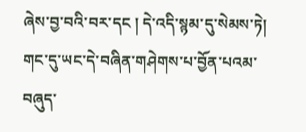ཞེས་བྱ་བའི་བར་དང ། དེ་འདི་སྙམ་དུ་སེམས་ཏེ། གང་དུ་ཡང་དེ་བཞིན་གཤེགས་པ་བྱོན་པའམ་བཞུད་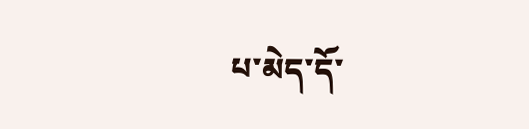པ་མེད་དོ་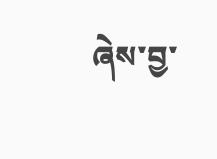ཞེས་བྱ་